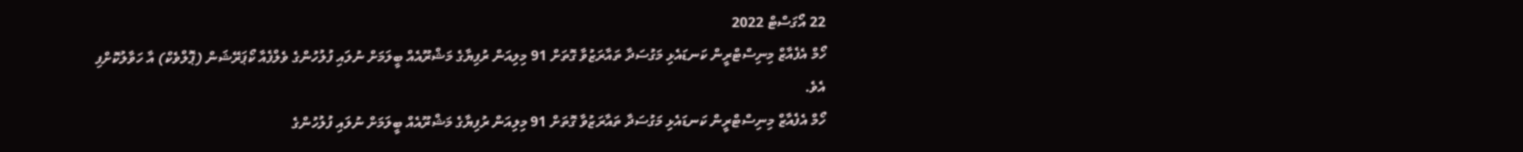22 އޯގަސްޓް 2022
ހޯމް އެފެއާޒް މިނިސްޓްރީން ކަނޑައެޅި މަގުސަދާ ތައާރަޒުވާ ގޮތަށް 91 މިލިއަން ރުފިޔާގެ މަޝްރޫއެއް ބީލަމަށް ނުލައި ފުލުހުންގެ ވެލްފެއާ ކޯޕަރޭޝަން (ޕޮލްވެކް) އާ ހަވާލުކޮށްފި އެވެ.
ހޯމް އެފެއާޒް މިނިސްޓްރީން ކަނޑައެޅި މަގުސަދާ ތައާރަޒުވާ ގޮތަށް 91 މިލިއަން ރުފިޔާގެ މަޝްރޫއެއް ބީލަމަށް ނުލައި ފުލުހުންގެ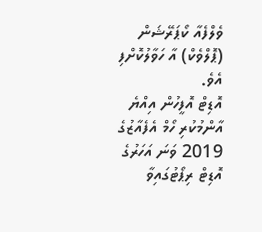ވެލްފެއާ ކޯޕަރޭޝަން (ޕޮލްވެކް) އާ ހަވާލުކޮށްފި އެވެ.
އޮޑިޓް އޮފީހުން އިއްޔެ އާންމުކުރި ހޯމް އެފެއާޒުގެ 2019 ވަނަ އަހަރުގެ އޮޑިޓް ރިޕޯޓުގައިވާ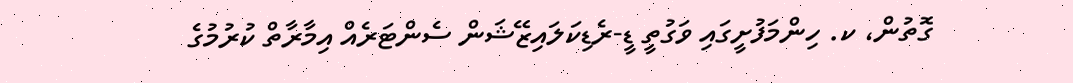ގޮތުން، ކ. ހިންމަފުށީގައި ވަގުތީ ޑީ-ރެޑިކަލައިޒޭޝަން ސެންޓަރެއް އިމާރާތް ކުރުމުގެ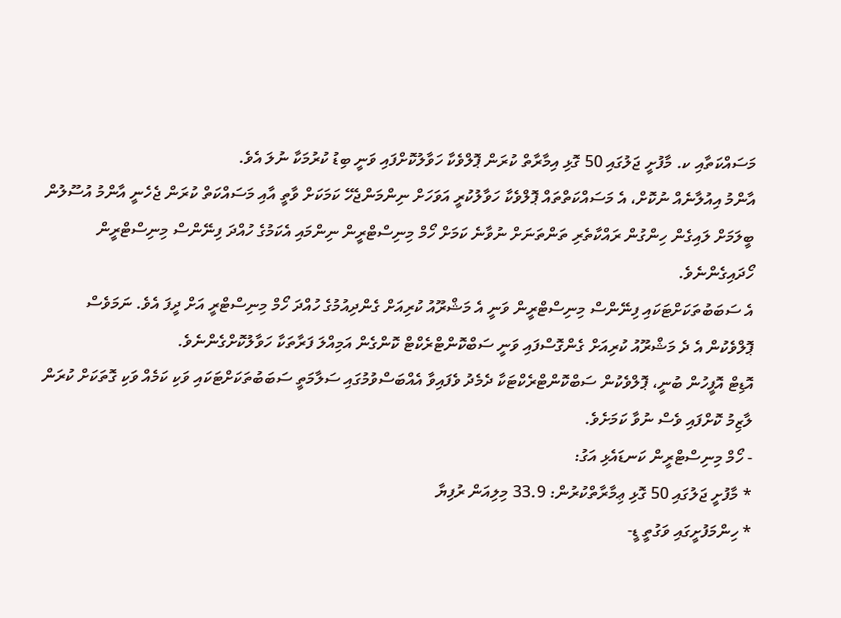މަސައްކަތާއި ކ. މާފުށީ ޖަލުގައި 50 ގޮޅި އިމާރާތް ކުރަން ޕޮލްވެކާ ހަވާލުކޮށްފައި ވަނީ ބިޑު ކުރުމަކާ ނުލަ އެވެ.
އާންމު އިއުލާނެއް ނުކޮށް، އެ މަސައްކަތްތައް ޕޮލްވެކާ ހަވާލުކުރީ އަވަހަށް ނިންމަންޖެހޭ ކަމަކަށް ވާތީ އާއި މަސައްކަތް ކުރަން ޖެހެނީ އާންމު އުސޫލުން ބީލަމަށް ލައިގެން ހިންގުން ރައްކާތެރި ތަންތަނަށް ނުވާނެ ކަމަށް ހޯމް މިނިސްޓްރީން ނިންމައި އެކަމުގެ ހުއްދަ ފިނޭންސް މިނިސްޓްރީން ހޯދައިގެންނެވެ.
އެ ސަބަބުތަކަށްޓަކައި ފިނޭންސް މިނިސްޓްރީން ވަނީ އެ މަޝްރޫއު ކުރިއަށް ގެންދިއުމުގެ ހުއްދަ ހޯމް މިނިސްޓްރީ އަށް ދީފަ އެވެ. ނަމަވެސް ޕޮލްވެކުން އެ ދެ މަޝްރޫއު ކުރިއަށް ގެންގޮސްފައި ވަނީ ސަބްކޮންޓްރެކްޓް ކޮންގެން އަމިއްލަ ފަރާތަކާ ހަވާލުކޮށްގެންނެވެ.
އޮޑިޓް އޮފީހުން ބުނީ، ޕޮލްވެކުން ސަބްކޮންޓްރެކްޓަކާ ދެމެދު ވެފައިވާ އެއްބަސްވުމުގައި ސަލާމަތީ ސަބަބުތަކަށްޓަކައި ވަކި ކަމެއް ވަކި ގޮތަކަށް ކުރަން ލާޒިމު ކޮށްފައި ވެސް ނުވާ ކަމަށެވެ.
- ހޯމް މިނިސްޓްރީން ކަނޑައެޅި އަގު:
* މާފުށީ ޖަލުގައި 50 ގޮޅި ޢިމާރާތްކުރުން: 33.9 މިލިއަން ރުފިޔާ
* ހިންމަފުށީގައި ވަގުތީ ޑީ-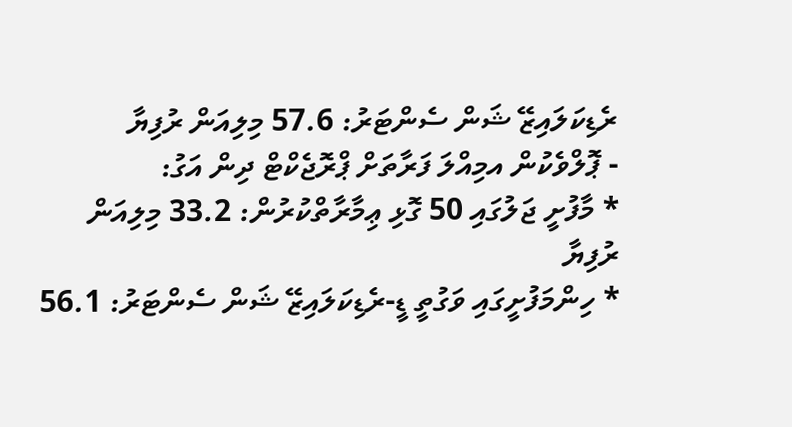ރެޑިކަލައިޒޭ ޝަން ސެންޓަރު: 57.6 މިލިއަން ރުފިޔާ
- ޕޮލްވެކުން އމިއްލަ ފަރާތަށް ޕްރޮޖެކްޓް ދިން އަގު:
* މާފުށީ ޖަލުގައި 50 ގޮޅި ޢިމާރާތްކުރުން: 33.2 މިލިއަން ރުފިޔާ
* ހިންމަފުށީގައި ވަގުތީ ޑީ-ރެޑިކަލައިޒޭ ޝަން ސެންޓަރު: 56.1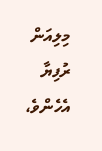މިލިއަން ރުފިޔާ
އެހެންވެ،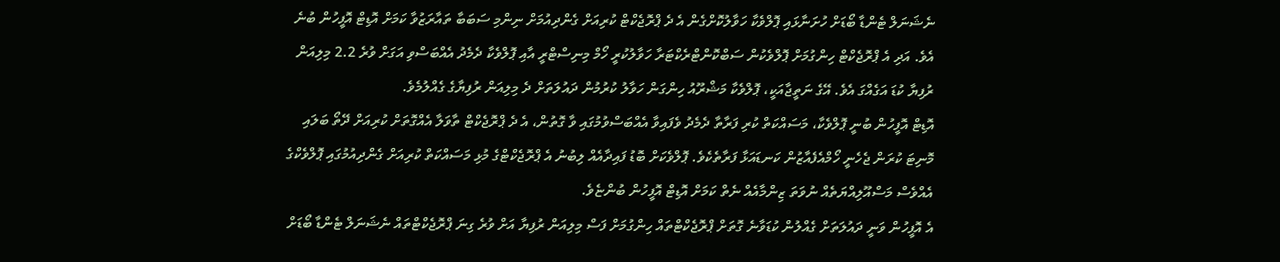ނެޝަނަލް ޓެންޑާ ބޯޑަށް ހުށަނާޅައި ޕޮލްވެކާ ހަވާލުކޮށްގެން އެ ދެ ޕްރޮޖެކްޓް ކުރިއަށް ގެންދިއުމަށް ނިންމި ސަބަބާ ތައާރަޒުވާ ކަމަށް އޮޑިޓް އޮފީހުން ބުނެ އެވެ. އަދި އެ ޕްރޮޖެކްޓް ހިންގުމަށް ޕޮލްވެކުން ސަބްކޮންޓްރެކްޓަރާ ހަވާލުކުރީ ހޯމް މިނިސްޓްރީ އާއި ޕޮލްވެކާ ދެމެދު އެއްބަސްވި އަގަށް ވުރެ 2.2 މިލިއަން ރުފިޔާ ކުޑަ އަގެއްގަ އެވެ. އޭގެ ނަތީޖާއަކީ، ޕޮލްވެކާ މަޝްރޫއު ހިންގަން ހަވާލު ކުރުމުން ދައުލަތަށް ދެ މިލިއަން ރުފިޔާގެ ގެއްލުމެވެ.
އޮޑިޓް އޮފީހުން ބުނީ ޕޮލްވެކާ، މަސައްކަތް ކުރި ފަރާތާ ދެމެދު ވެފައިވާ އެއްބަސްވުމުގައި ވާ ގޮތުން، އެ ދެ ޕްރޮޖެކްޓް ތާވަލާ އެއްގޮތަށް ކުރިއަށް ދޭތޯ ބަލައި މޮނިޓަ ކުރަން ޖެހެނީ ހޯމްއެފެއާޒުން ކަނޑައަޅާ ފަރާތެކެވެ. ޕޮލްވެކަށް ބޮޑު ފައިދާއެއް ލިބުނު އެ ޕްރޮޖެކްޓްގެ މުޅި މަސައްކަތް ކުރިއަށް ގެންދިއުމުގައި ޕޮލްވެކްގެ އެއްވެސް މަސްއޫލިއްޔަތެއް ނުވަތަ ޒިންމާއެއް ނެތް ކަމަށް އޮޑިޓް އޮފީހުން ބުންޏެވެ.
އެ އޮފީހުން ވަނީ ދައުލަތަށް ގެއްލުން ކުޑަވާނެ ގޮތަށް ޕްރޮޖެކްޓްތައް ހިންގުމަށް ފަސް މިލިއަން ރުފިޔާ އަށް ވުރެ ގިނަ ޕްރޮޖެކްޓްތައް ނެޝަނަލް ޓެންޑާ ބޯޑަށް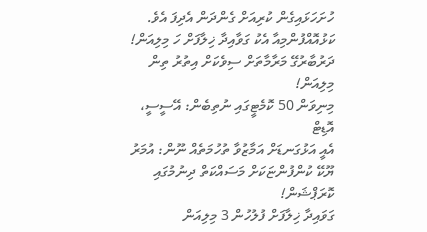ހުށަހަޅައިގެން ކުރިއަށް ގެންދަން އެދިފަ އެވެ.
ކަޅުއޮއްފުންމިއާ އެކު ގަވާއިދާ ޚިލާފަށް ހަ މިލިއަން!
ދަރުބާރުގޭ މަރާމާތަށް ސިވެކަށް އިތުރު ތިން މިލިއަން!
މިނިވަން 50 ކޮމެޓީގައި ނުތިބެން: އޭސީސީ، އޮޑިޓް
އެއީ އަޅުގަނޑަށް އަމާޒުވާ ތުހުމަތެއް ނޫން: އުމަރު
ޔޫކޭ ކުންފުންޏަކަށް މަސައްކަތް ދިނުމުގައި ކޮރަޕްޝަން!
ގަވައިދާ ޚިލާފަށް ފުލުހުން 3 މިލިއަން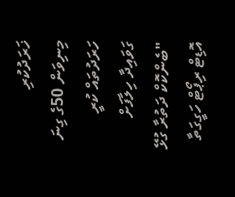ޚަރަދުކުރި
މިނިވަން 50ގެ ގިނަ ހަރަދުތައް ކުރީ ގަވައިދާ ހިލާފަށް
"ބެންކޮކް ދަތުރާ ގުޅޭ އޮޑިޓް ރިޕޯޓް ހަގީގަތާ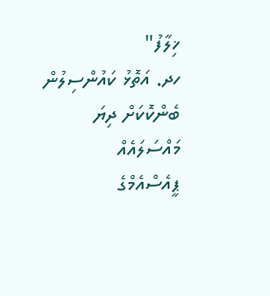ޚިލާފު"
ހދ. އަތޮޅު ކައުންސިލުން ބެންކޮކަށް ދިޔަ މައްސަލައެއް
ޕީއެސްއެމްގެ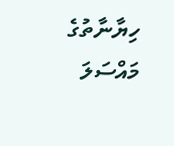ހިޔާނާތުގެ މައްސަލަ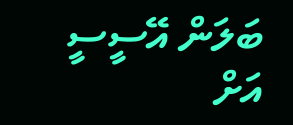ބަލަން އޭސީސީ އަށް